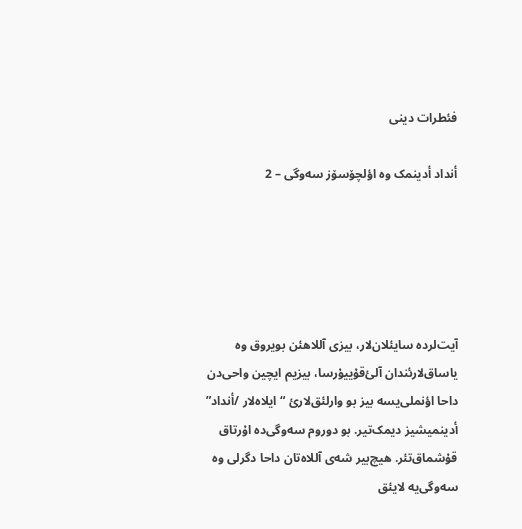فئطرات دینی

أنداد أدینمک وە اؤلچۆسۆز سەوگی – 2





آیت‌لردە سایئلان‌لار، بیزی آللاهئن بویروق وە یاساق‌لارئندان آلئ‌قۇییۇرسا، بیزیم ایچین واحی‌دن داحا اؤنملی‌یسە بیز بو وارلئق‌لارئ “ایلاەلار /أنداد” أدینمیشیز دیمک‌تیر. بو دوروم سەوگی‌دە اۇرتاق قۇشماق‌تئر. هیچ‌بیر شەی آللاەتان داحا دگرلی وە سەوگی‌یە لایئق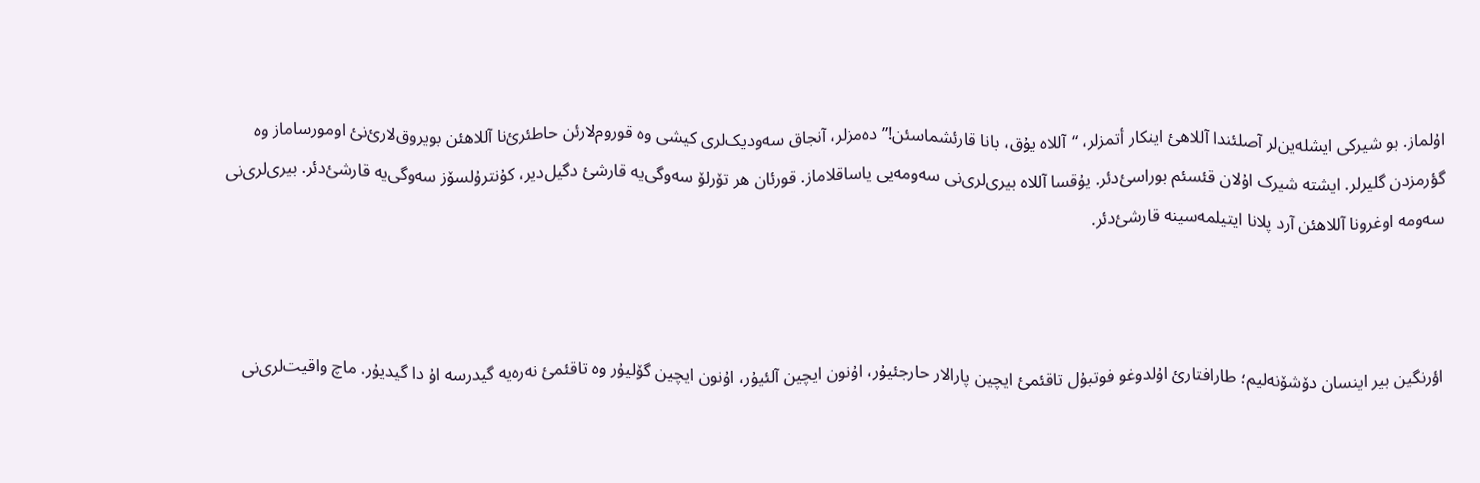اۇلماز. بو شیرکی ایشلەین‌لر آصلئندا آللاهئ اینکار أتمزلر، “آللاە یۇق، بانا قارئشماسئن!” دەمزلر، آنجاق سەودیک‌لری کیشی وە قوروم‌لارئن حاطئرئ‌نا آللاهئن بویروق‌لارئ‌نئ اومورساماز وە گؤرمزدن گلیرلر. ایشتە شیرک اۇلان قئسئم بوراسئ‌دئر. یۇقسا آللاە بیری‌لری‌نی سەومەیی یاساقلاماز. قورئان هر تۆرلۆ سەوگی‌یە قارشئ دگیل‌دیر، کۇنترۇلسۆز سەوگی‌یە قارشئ‌دئر. بیری‌لری‌نی سەومە اوغرونا آللاهئن آرد پلانا ایتیلمەسینە قارشئ‌دئر.



اؤرنگین بیر اینسان دۆشۆنەلیم؛ طارافتارئ اۇلدوغو فوتبۇل تاقئمئ ایچین پارالار حارجئیۇر، اۇنون ایچین آ‌لئیۇر، اۇنون ایچین گۆلیۇر وە تاقئمئ نەرەیە گیدرسە اۇ دا گیدیۇر. ماچ واقیت‌لری‌نی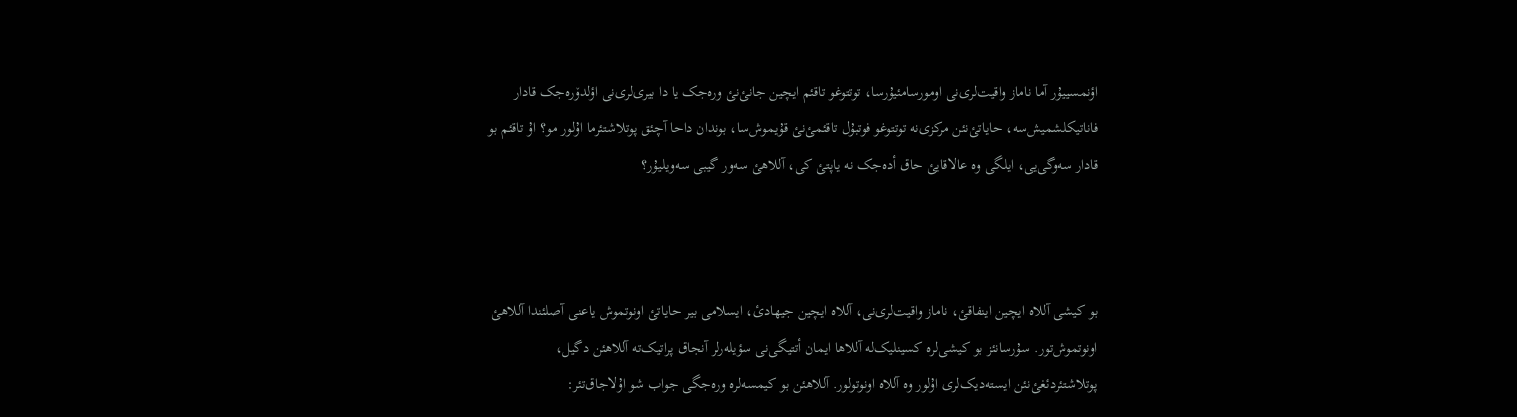اؤنمسییۇر آما ناماز واقیت‌لری‌نی اومورسامئیۇرسا، توتتوغو تاقئم ایچین جانئ‌نئ ورەجک یا دا بیری‌لری‌نی اؤلدۆرەجک قادار فاناتیکلشمیش‌سە، حایاتئ‌نئن مرکزی‌نە توتتوغو فوتبۇل تاقئمئ‌نئ قۇیموش‌سا، بوندان داحا آچئق پوتلاشتئرما اۇلور مو؟ اۇ تاقئم بو قادار سەوگی‌یی، ایلگی وە عالاقایئ حاق أدەجک نە یاپتئ کی، آللاهئ سەور گیبی سەویلیۇر؟



بو کیشی آللاە ایچین اینفاقئ، ناماز واقیت‌لری‌نی، آللاە ایچین جیهادئ، ایسلامی بیر حایاتئ اونوتموش یاعنی آصلئندا آللاهئ اونوتموش‌تور. سۇرسانئز بو کیشی‌لرە کسینلیک‌لە آللاها ایمان أتتیگی‌نی سؤیلەرلر آنجاق پراتیک‌تە آللاهئن دگیل، پوتلاشتئردئغئ‌نئن ایستەدیک‌لری اۇلور وە آللاە اونوتولور. آللاهئن بو کیمسەلرە ورەجگی جواب شو اۇلاجاق‌تئر: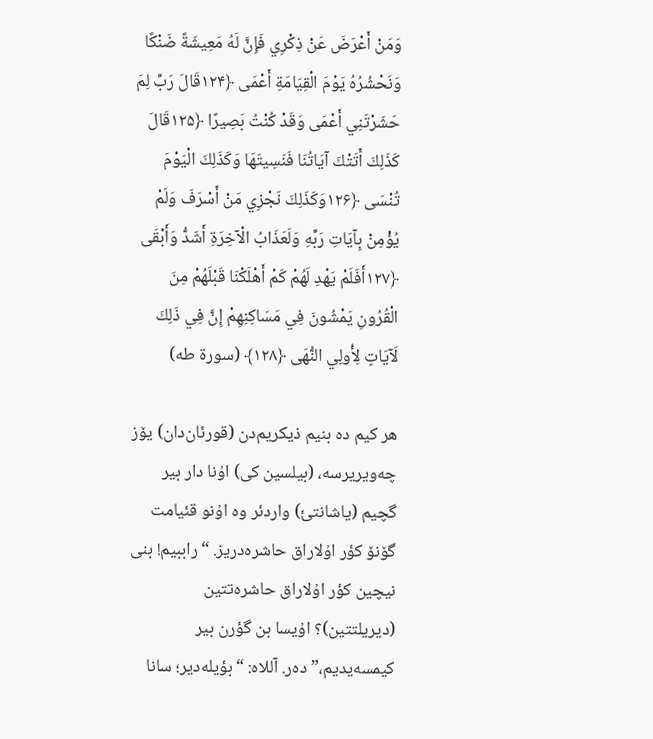وَمَنْ أَعْرَضَ عَنْ ذِكْرِي فَإِنَّ لَهُ مَعِيشَةً ضَنْكًا وَنَحْشُرُهُ يَوْمَ الْقِيَامَةِ أَعْمَى ﴿۱۲۴قَالَ رَبِّ لِمَ حَشَرْتَنِي أَعْمَى وَقَدْ كُنْتُ بَصِيرًا ﴿۱۲۵قَالَ كَذَلِكَ أَتَتْكَ آيَاتُنَا فَنَسِيتَهَا وَكَذَلِكَ الْيَوْمَ تُنْسَى ﴿۱۲۶وَكَذَلِكَ نَجْزِي مَنْ أَسْرَفَ وَلَمْ يُؤْمِنْ بِآيَاتِ رَبِّهِ وَلَعَذَابُ الْآخِرَةِ أَشَدُّ وَأَبْقَى ﴿۱۲۷أَفَلَمْ يَهْدِ لَهُمْ كَمْ أَهْلَكْنَا قَبْلَهُمْ مِنَ الْقُرُونِ يَمْشُونَ فِي مَسَاكِنِهِمْ إِنَّ فِي ذَلِكَ لَآيَاتٍ لِأُولِي النُّهَى ﴿۱۲۸﴾ (سورة طە)

هر کیم دە بنیم ذیکریم‌دن (قورئان‌دان) یۆز چەویریرسە، (بیلسین کی) اۇنا دار بیر گچیم (یاشانتئ) واردئر وە اۇنو قئیامت گۆنۆ کؤر اۇلاراق حاشرەدریز. “راببیم! بنی نیچین کؤر اۇلاراق حاشرەتتین (دیریلتتین)؟ اۇیسا بن گؤرن بیر کیمسەیدیم،” دەر. آللاە: “بؤیلەدیر؛ سانا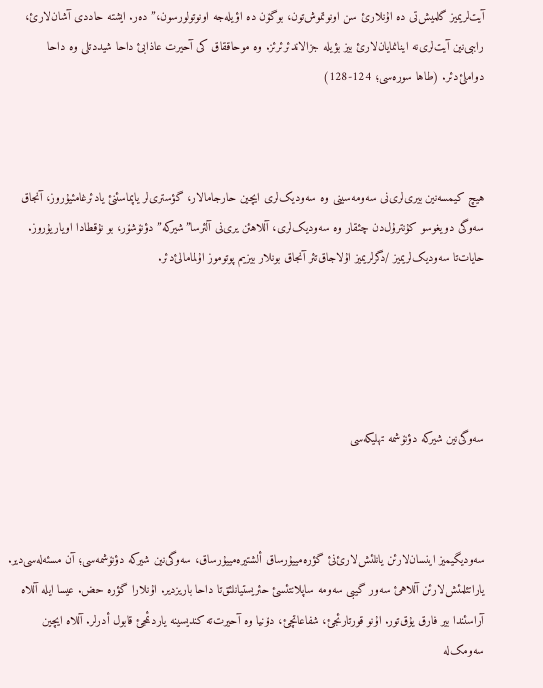آیت‌لریمیز گلمیش‌تی دە اۇنلارئ سن اونوتموش‌تون، بوگۆن دە اؤیلەجە اونوتولورسون،” دەر. ایشتە حاددی آشان‌لارئ، راببی‌نین آیت‌لری‌نە اینانمایان‌لارئ بیز بؤیلە جزالاندئرئرئز. وە موحاققاق کی آحیرت عاذابئ داحا شیددتلی وە داحا دواملئ‌دئر. (طاها سورەسی؛ 124-128)



هیچ کیمسەنین بیری‌لری‌نی سەومەسینی وە سەودیک‌لری ایچین حارجامالار، گؤستری‌لر یاپماسئنئ یادئرغامئیۇروز، آنجاق سەوگی دویغوسو کۇنترۇل‌دن چئقار وە سەودیک‌لری، آللاهئن یری‌نی آلئرسا”شیرکە” دؤنۆشۆر، بو نۇقطادا اویاریۇروز. حایات‌تا سەودیک‌لریمیز /دگرلریمیز اۇلاجاق‌تئر آنجاق بونلار بیزیم پوتوموز اۇلمامالئ‌دئر.





سەوگی‌نین شیرکە دؤنۆشمە تهلیکەسی



سەودیگیمیز اینسان‌لارئن یانلئش‌لارئ‌نئ گؤرەمییۇرساق ألشتیرەمییۇرساق، سەوگی‌نین شیرکە دؤنۆشمەسی؛ آن مسئەلەسی‌دیر. یاراتئلمئش‌لارئن آللاهئ سەور گیبی سەومە ساپلانتئسئ حئریستیانلئق‌تا داحا باریزدیر. اۇنلارا گؤرە حض. عیسا ایلە آللاە آراسئندا بیر فارق یۇق‌تور. اۇنو قورتارئجئ، شفاعاتچئ، دۆنیا وە آحیرت‌تە کندیسینە یاردئمجئ قابول أدرلر. آللاە ایچین سەومک‌لە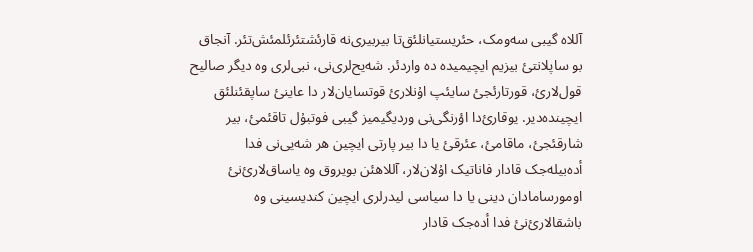آللاە گیبی سەومک، حئریستیانلئق‌تا بیربیری‌نە قارئشتئرئلمئش‌تئر. آنجاق بو ساپلانتئ بیزیم ایچیمیدە دە واردئر. شەیح‌لری‌نی، نبی‌لری وە دیگر صالیح قول‌لارئ، قورتارئجئ سایئپ اۇنلارئ قوتسایان‌لار دا عاینئ ساپقئنلئق ایچیندەدیر. یوقارئ‌دا اؤرنگی‌نی وردیگیمیز گیبی فوتبۇل تاقئمئ، بیر شارقئجئ، ماقامئ، عئرقئ یا دا بیر پارتی ایچین هر شەیی‌نی فدا أدەبیلەجک قادار فاناتیک اۇلان‌لار، آللاهئن بویروق وە یاساق‌لارئ‌نئ اومورسامادان دینی یا دا سیاسی لیدرلری ایچین کندیسینی وە باشقالارئ‌نئ فدا أدەجک قادار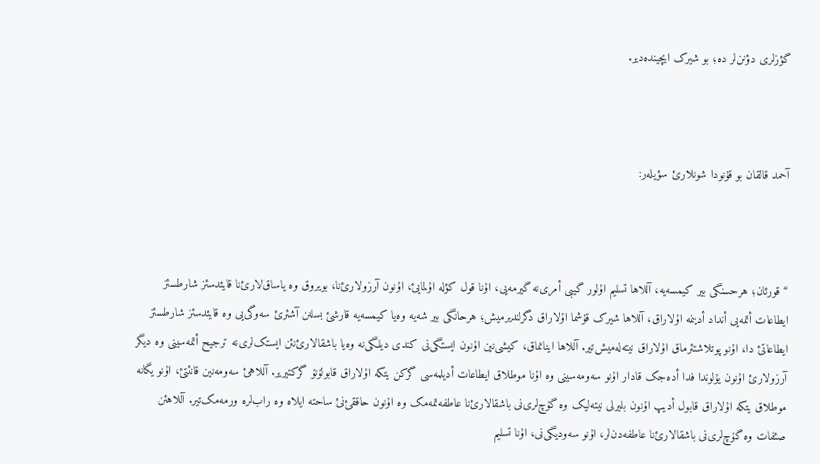گؤزلری دؤنن‌لر دە؛ بو شیرک ایچیندەدیر.



آحمد قالقان بو قۇنودا شونلارئ سؤیلەر:



“قورئان؛ هرحسنگی بیر کیمسەیە، آللاها تسلیم اۇلور گیبی أمری‌نە گیرمەیی، اۇنا قول کؤلە اۇلمایئ، اۇنون آرزولارئ‌نا، بویروق وە یاساق‌لارئ‌نا قایئدسئز شارطسئز ایطاعات أتمەیی أنداد أدینمە اۇلاراق، آللاها شیرک قۇشما اۇلاراق دگرلندیرمیش؛ هرحانگی بیر شەیە وەیا کیمسەیە قارشئ بسلنن آشئرئ سەوگی‌یی وە قایئدسئز شارطسئز ایطاعاتئ دا، اۇنو پوتلاشتئرماق اۇلاراق نیتەلەمیش‌تیر. آللاها اینانماق، کیشی‌نین اۇنون ایستگی‌نی کندی دیلگی‌نە وەیا باشقالارئ‌نئن ایستک‌لری‌نە ترجیح أتمەسینی وە دیگر آرزولارئ اۇنون یۇلوندا فدا أدەجک قادار اۇنو سەومەسینی وە اۇنا موطلاق ایطاعات أدیلمەسی گرکن یتکە اۇلاراق قابولۆنۆ گرکتیریر. آللاهئ سەومەنین قانئتئ، اۇنو یگانە موطلاق یتکە اۇلاراق قابول أدیپ اۇنون بلیرلی نیتەلیک وە گۆچ‌لری‌نی باشقالارئ‌نا عاطفەتمەمک وە اۇنون حاققئ‌نئ ساحتە ایلاە وە راب‌لرە ورمەمک‌تیر. آللاهئن صئفات وە گۆچ‌لری‌نی باشقالارئ‌نا عاطفەدن‌لر، اۇنو سەودیگی‌نی، اۇنا تسلیم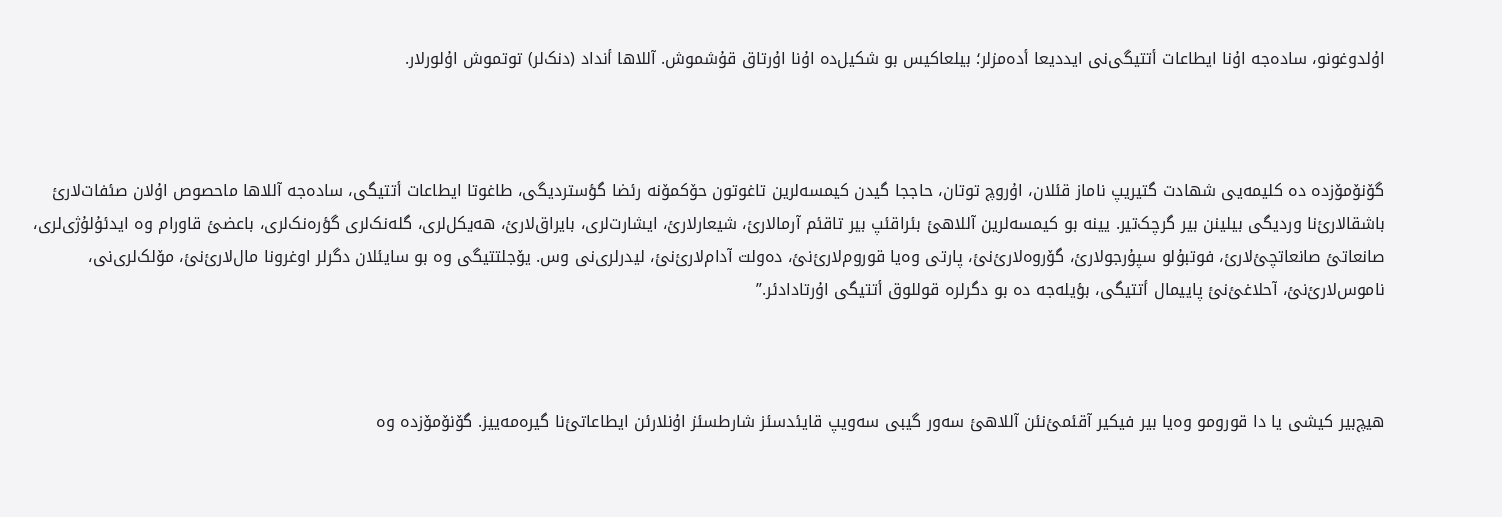اۇلدوغونو، سادەجە اۇنا ایطاعات أتتیگی‌نی ایددیعا أدەمزلر؛ بیلعاکیس بو شکیل‌دە اۇنا اۇرتاق قۇشموش. آللاها أنداد (دنک‌لر) توتموش اۇلورلار.



گۆنۆمۆزدە دە کلیمەیی شهادت گتیریپ ناماز قئلان، اۇروچ توتان، حاججا گیدن کیمسەلرین تاغوتون حۆکمۆنە رئضا گؤستردیگی، طاغوتا ایطاعات أتتیگی، سادەجە آللاها ماحصوص اۇلان صئفات‌لارئ باشقالارئ‌نا وردیگی بیلینن بیر گرچک‌تیر. یینە بو کیمسەلرین آللاهئ بئراقئپ بیر تاقئم آرمالارئ، شیعارلارئ، ایشارت‌لری، بایراق‌لارئ، هەیکل‌لری، گلەنک‌لری گؤرەنک‌لری، باعضئ قاورام وە ایدئۇلۇژی‌لری، صانعاتئ صانعاتچئ‌لارئ، فوتبۇلو سپۇرجولارئ، گۆروەلارئ‌نئ، پارتی وەیا قوروم‌لارئ‌نئ، دەولت آدام‌لارئ‌نئ، لیدرلری‌نی وس. یۆجلتتیگی وە بو سایئلان دگرلر اوغرونا مال‌لارئ‌نئ، مۆلک‌لری‌نی، ناموس‌لارئ‌نئ، آحلاغئ‌نئ پاییمال أتتیگی، بؤیلەجە دە بو دگرلرە قوللوق أتتیگی اۇرتادادئر.”



هیچ‌بیر کیشی یا دا قورومو وەیا بیر فیکیر آقئمئ‌نئن آللاهئ سەور گیبی سەویپ قایئدسئز شارطسئز اۇنلارئن ایطاعاتئ‌نا گیرەمەییز. گۆنۆمۆزدە وە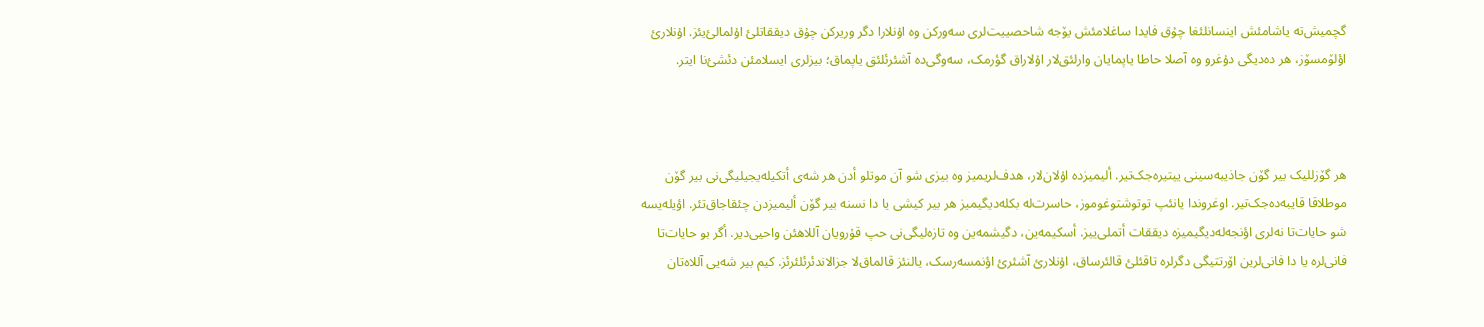گچمیش‌تە یاشامئش اینسانلئغا چۇق فایدا ساغلامئش یۆجە شاحصییت‌لری سەورکن وە اۇنلارا دگر وریرکن چۇق دیققاتلئ اۇلمالئ‌یئز. اۇنلارئ اؤلۆمسۆز، هر دەدیگی دۇغرو وە آصلا حاطا یاپمایان وارلئق‌لار اۇلاراق گؤرمک، سەوگی‌دە آشئرئلئق یاپماق؛ بیزلری ایسلامئن دئشئ‌نا ایتر.



هر گۆزللیک بیر گۆن جاذیبەسینی ییتیرەجک‌تیر. ألیمیزدە اۇلان‌لار، هدف‌لریمیز وە بیزی شو آن موتلو أدن هر شەی أتکیلەیجیلیگی‌نی بیر گۆن موطلاقا قایبەدەجک‌تیر. اوغروندا یانئپ توتوشتوغوموز، حاسرت‌لە بکلەدیگیمیز هر بیر کیشی یا دا نسنە بیر گۆن ألیمیزدن چئقاجاق‌تئر. اؤیلەیسە شو حایات‌تا نەلری اؤنجەلەدیگیمیزە دیققات أتملی‌ییز. أسکیمەین، دگیشمەین وە تازەلیگی‌نی حپ قۇرویان آللاهئن واحیی‌دیر. أگر بو حایات‌تا فانی‌لرە یا دا فانی‌لرین اۆرتتیگی دگرلرە تاقئلئ قالئرساق، اۇنلارئ آشئرئ اؤنمسەرسک، یالنئز قالماق‌لا جزالاندئرئلئرئز. کیم بیر شەیی آللاەتان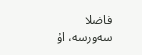فاضلا سەورسە، اۇ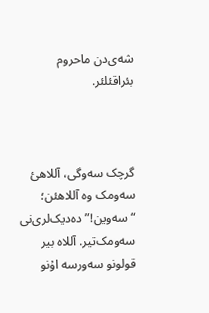شەی‌دن ماحروم بئراقئلئر.



گرچک سەوگی، آللاهئ سەومک وە آللاهئن؛ “سەوین!” دەدیک‌لری‌نی سەومک‌تیر. آللاە بیر قولونو سەورسە اۇنو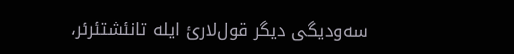سەودیگی دیگر قول‌لارئ ایلە تانئشتئرئر،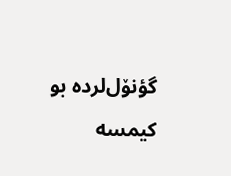گؤنۆل‌لردە بو کیمسە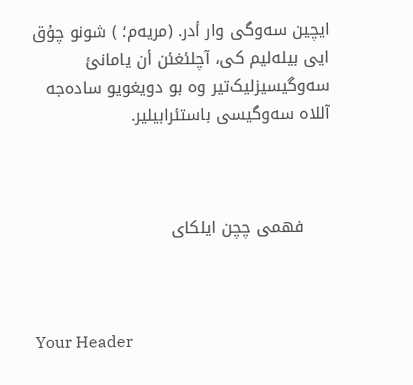ایچین سەوگی وار أدر. (مریەم؛ ) شونو چۇق ایی بیلەلیم کی، آچلئغئن أن یامانئ سەوگیسیزلیک‌تیر وە بو دویغویو سادەجە آللاە سەوگیسی باستئرابیلیر.



     فهمی چچن ایلکای



Your Header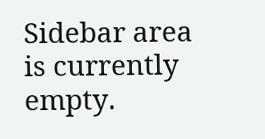Sidebar area is currently empty.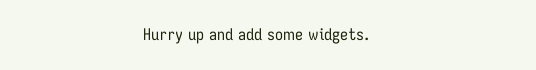Hurry up and add some widgets.